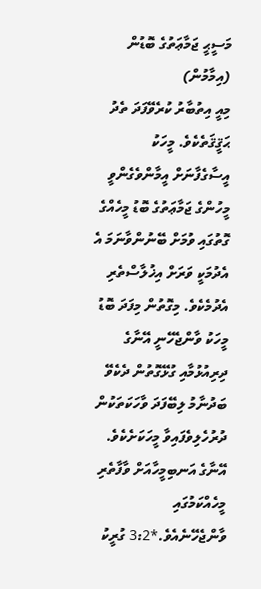މަސީޙީ ޖަމާޢަތުގެ ބޮޑުން (އިމާމުން)
މިއީ އިތުބާރު ކުރެވޭފަދަ ތެދު ޙަޤީޤަތެކެވެ. މީހަކު އީސާގެފާނަށް އީމާންވެގެންވީ މީހުންގެ ޖަމާޢަތުގެ ބޮޑު މީހެއްގެ ގޮތުގައި ވުމަށް ބޭނުންވާނަމަ އެ އެދުމަކީ ވަރަށް އިޚުލާސްތެރި އެދުމެކެވެ. މިގޮތުން މިފަދަ ބޮޑު މީހަކު ވާންޖެހޭނީ އޭނާގެ ދިރިއުޅުމާއި ގުޅޭގޮތުން ދެކެވޭ ބަދުނާމު ލިބޭފަދަ ވާހަކަތަކުން ދުރުހެލިވެފައިވާ މީހަކަށެކެވެ. އޭނާގެ އަނބިމީހާއަށް ވާފާތެރި މީހެއްކަމުގައި ވާންޖެހޭނެއެވެ.*3:2 ގުރީކު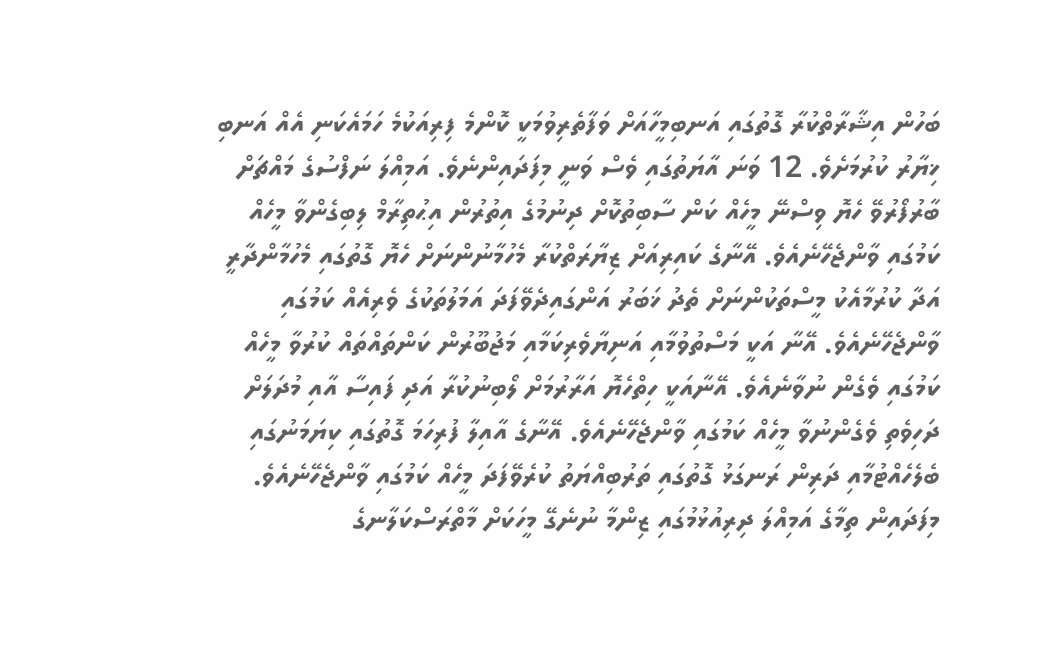ބަހުން އިޝާރާތްކުރާ ގޮތުގައި އަނބިމީހާއަށް ވަފާތެރިވުމަކީ ކޮންމެ ފިރިއަކުމެ ހަމައެކަނި އެއް އަނބި ޚިޔާރު ކުރުމަށެވެ. 12 ވަނަ އާޔަތުގައި ވެސް ވަނީ މިފަދައިންނެވެ. އަމިއްލަ ނަފްސުގެ މައްޗަށް ބާރުފޯރުވޭ ހެޔޮ ވިސްނޭ މީހެއް ކަން ސާބިތުކޮށް ދިނުމުގެ އިތުރުން އިޙުތިރާމް ލިބިގެންވާ މީހެއް ކަމުގައި ވާންޖެހޭނެއެވެ. އޭނާގެ ކައިރިއަށް ޒިޔާރަތްކުރާ މެހުމާނުންނަށް ހެޔޮ ގޮތުގައި މެހުމާންދާރީ އަދާ ކުރުމާއެކު މީސްތަކުންނަށް ތެދު ޚަބަރު އަންގައިދެވޭފަދަ އަމަލުތަކުގެ ވެރިއެއް ކަމުގައި ވާންޖެހޭނެއެވެ. އޭނާ އަކީ މަސްތުވުމާއި އަނިޔާވެރިކަމާއި މަޖުބޫރުން ކަންތައްތައް ކުރުވާ މީހެއް ކަމުގައި ވެގެން ނުވާނެއެވެ. އޭނާއަކީ ހިތްހެޔޮ އަރާރުމަށް ލޯބިނުކުރާ އަދި ފައިސާ އާއި މުދަލަށް ދަހިވެތި ވެގެންނުވާ މީހެއް ކަމުގައި ވާންޖެހޭނެއެވެ. އޭނާގެ އާއިލާ ފުރިހަމަ ގޮތުގައި ކިޔަމަނުގައި ބެލެހެއްޓުމާއި ދަރިން ރަނގަޅު ގޮތުގައި ތަރުބިއްޔަތު ކުރެވޭފަދަ މީހެއް ކަމުގައި ވާންޖެހޭނެއެވެ. މިފަދައިން ތިމާގެ އަމިއްލަ ދިރިއުޅުމުގައި ޒިންމާ ނުނެގޭ މީހަކަށް މާތްރަސްކަލާނގެ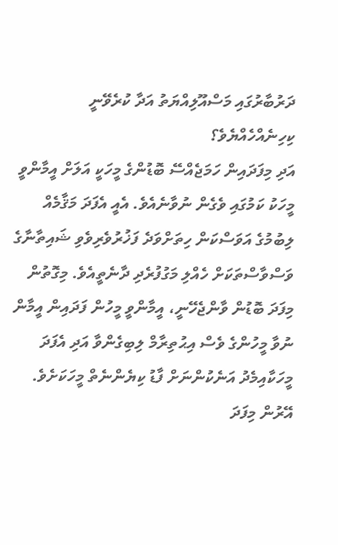ދަރުބާރުގައި މަސްއޫލިއްޔަތު އަދާ ކުރެވޭނީ ކިހިނެއްހެއްޔެވެ؟
އަދި މިފަދައިން ހަމަޖެއްސޭ ބޮޑުންގެ މީހަކީ އަލަށް އީމާންވީ މީހަކު ކަމުގައި ވެގެން ނުވާނެއެވެ. އެއީ އެފަދަ މަޤާމެއް ލިބުމުގެ އަވަސްކަން ހިތަށްވަދެ ފަޚުރުވެރިވެވި ޝައިތާނާގެ ވަސްވާސްތަކަށް ހެއްލި މަގުފުރެދި ދާނެތީއެވެ. މިގޮތުން މިފަދަ ބޮޑުން ވާންޖެހޭނީ، އީމާންވީ މީހުން ފަދައިން އީމާން ނުވާ މީހުންގެ ވެސް އިޙުތިރާމް ލިބިގެންވާ އަދި އެފަދަ މީހަކާއިމެދު އަނެކުންނަށް ފާޑު ކިޔެންނެތް މީހަކަށެވެ. އޭރުން މިފަދަ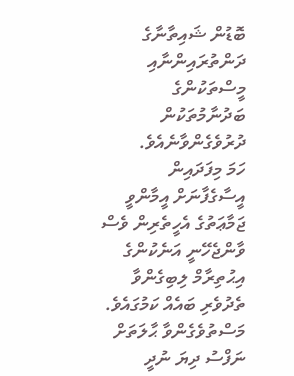ބޮޑުން ޝައިތާނާގެ ދަންތުރައިންނާއި މީސްތަކުންގެ ބަދުނާމުތަކުން ދުރުވެގެންވާނެއެވެ.
ހަމަ މިފަދައިން އީސާގެފާނަށް އީމާންވީ ޖަމާޢަތުގެ އެހީތެރިން ވެސް ވާންޖެހޭނީ އަނެކުންގެ އިޙުތިރާމް ލިބިގެންވާ ތެދުވެރި ބައެއް ކަމުގައެވެ. މަސްތުވެގެންވާ ޙާލަތަށް ނަފްސު ދިޔަ ނުދީ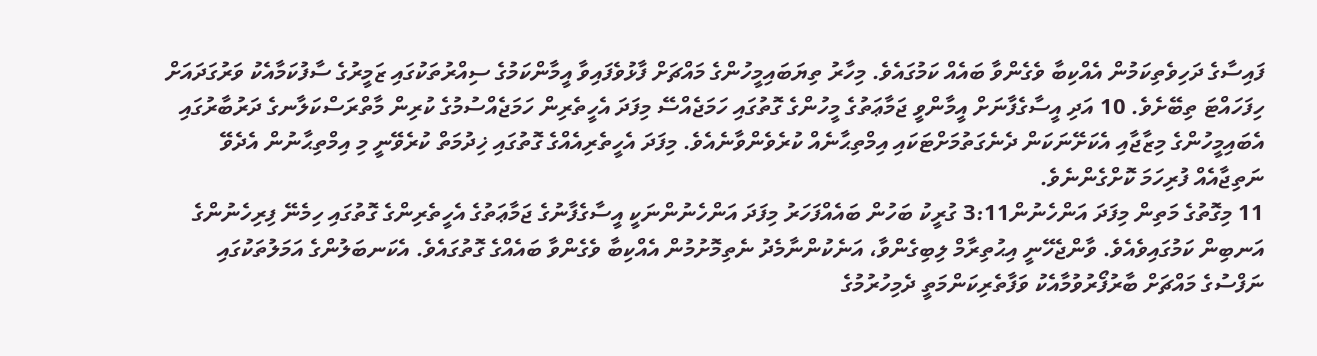ފައިސާގެ ދަހިވެތިކަމުން އެއްކިބާ ވެގެންވާ ބައެއް ކަމުގައެވެ. މިހާރު ތިޔަބައިމީހުންގެ މައްޗަށް ފާޅުވެފައިވާ އީމާންކަމުގެ ސިއްރުތަކުގައި ޒަމީރުގެ ސާފުކަމާއެކު ވަރުގަދައަށް ހިފަހައްޓަ ތިބޭށެވެ. 10 އަދި އީސާގެފާނަށް އީމާންވީ ޖަމާޢަތުގެ މީހުންގެ ގޮތުގައި ހަމަޖެއްސޭ މިފަދަ އެހީތެރިން ހަމަޖެއްސުމުގެ ކުރިން މާތްރަސްކަލާނގެ ދަރުބާރުގައި އެބައިމީހުންގެ މިޒާޖާއި އެކަށޭނަކަން ދެނެގަތުމަށްޓަކައި އިމްތިޙާނެއް ކުރެވެންވާނެއެވެ. މިފަދަ އެހީތެރިއެއްގެ ގޮތުގައި ޚިދުމަތް ކުރެވޭނީ މި އިމްތިޙާނުން އެދެވޭ ނަތިޖާއެއް ފުރިހަމަ ކޮށްގެންނެވެ.
11 މިގޮތުގެ މަތިން މިފަދަ އަންހެނުން3:11 ގުރީކު ބަހުން ބައެއްފަހަރު މިފަދަ އަންހެނުންނަކީ އީސާގެފާނުގެ ޖަމާޢަތުގެ އެހީތެރިންގެ ގޮތުގައި ހިމެނޭ ފިރިހެނުންގެ އަނބިން ކަމުގައިވެއެވެ. ވާންޖެހޭނީ އިޙުތިރާމް ލިބިގެންވާ، އަނެކުންނާމެދު ނެތިމޮށުމުން އެއްކިބާ ވެގެންވާ ބައެއްގެ ގޮތުގައެވެ. އެކަނބަލުންގެ އަމަލުތަކުގައި ނަފްސުގެ މައްޗަށް ބާރުފޯރުވުމާއެކު ވަފާތެރިކަންމަތީ ދެމިހުރުމުގެ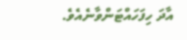އާދަ ހިފަހައްޓަންވާނެއެވެ.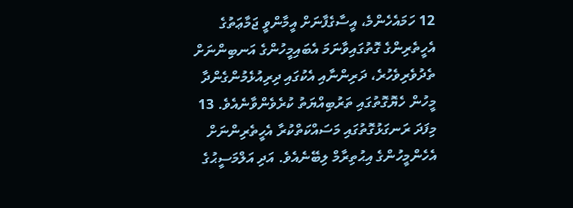12 ހަމައެހެންމެ، އީސާގެފާނަށް އީމާންވީ ޖަމާޢަތުގެ އެހީތެރިންގެ ގޮތުގައިވާނަމަ އެބައިމީހުންގެ އަނބިންނަށް ތެދުވެރިވެހުރެ، ދަރިންނާއި އެކުގައި ދިރިއުޅެމުންގެންދާ މީހުން ހެޔޮގޮތުގައި ތަރުބިއްޔަތު ކުރެވެންވާނެއެވެ. 13 މިފަދަ ރަނގަޅުގޮތުގައި މަސައްކަތްކުރާ އެހީތެރިންނަށް އެހެންމީހުންގެ އިޙުތިރާމް ލިބޭނެއެވެ. އަދި އަލްމަސީޙުގެ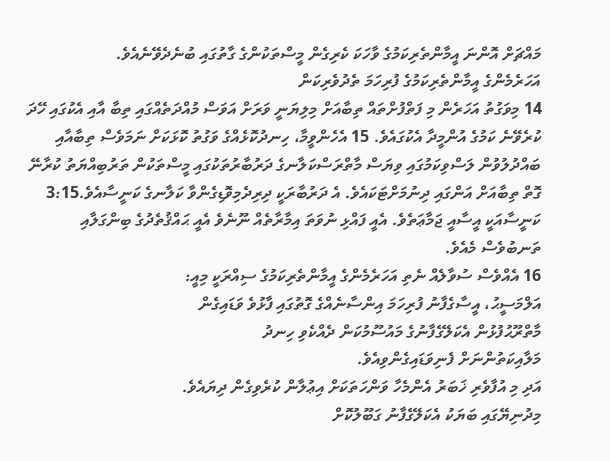މައްޗަށް އޮންނަ އީމާންތެރިކަމުގެ ވާހަކަ ކެރިގެން މީސްތަކުންގެ ގާތުގައި ބުނެދެވޭނެއެވެ.
އަހަރެމެންގެ އީމާންތެރިކަމުގެ ފުރިހަމަ ތެދުވެރިކަން
14 މިވަގުތު އަހަރެން މި ފަތްފުށްތައް ތިބާއަށް މިލިޔަނީ ވަރަށް އަވަސް މުއްދަތެއްގައި ތިބާ އާއި އެކުގައި ހޭދަ ކުރެވޭނެ ކަމުގެ އުންމީދާ އެކުގައެވެ. 15 އެހެންވީމާ، ހިނދުކޮޅެއްގެ ވަގުތު ކޮޅަކަށް ނަމަވެސް ތިބާއާއި ބައްދުލުވުން ލަސްވިކަމުގައި ވިޔަސް މާތްރަސްކަލާނގެ ދަރުބާރުތަކުގައި މީސްތަކުން ތަރުބިއްޔަތު ކުރާނޭ ގޮތް ތިބާއަށް އަންގައި ދިނުމަށްޓަކައެވެ. އެ ދަރުބާރަކީ ދިރިދެމިވޮޑިގެންވާ ކަލާނގެ ކަނީސާއެވެ.3:15 ކަނީސާއަކީ އީސާއީ ޖަމާޢަތެވެ. އެއީ ފައްޅި ނުވަތަ އިމާރާތެއް ނޫނެވެ އެއީ ޙައްޤުތެދުގެ ބިންގަލާއި ތަނބުވެސް މެއެވެ.
16 އެއްވެސް ސުވާލެއް ނެތި އަހަރެމެންގެ އީމާންތެރިކަމުގެ ސިއްރަކީ މިއީ:
އަލްމަސީޙު، އީސާގެފާނު ފުރިހަމަ އިންސާނެއްގެ ގޮތުގައި ފާޅުވެ ވަޑައިގެން
މާތްރޫޙުފުޅުން އެކަލޭގެފާނުގެ މައުސޫމުކަން ދެއްކެވި ހިނދު
މަލާއިކަތުންނަށް ފެނިވަޑައިގެންވިއެވެ.
އަދި މި އުފާވެރި ޚަބަރު އެންމެހާ ވަންހަތަކަށް އިޢުލާން ކުރެވިގެން ދިޔައެވެ.
މިދުނިޔޭގައި ބަޔަކު އެކަލޭގެފާނު ގަބޫލުކޮށް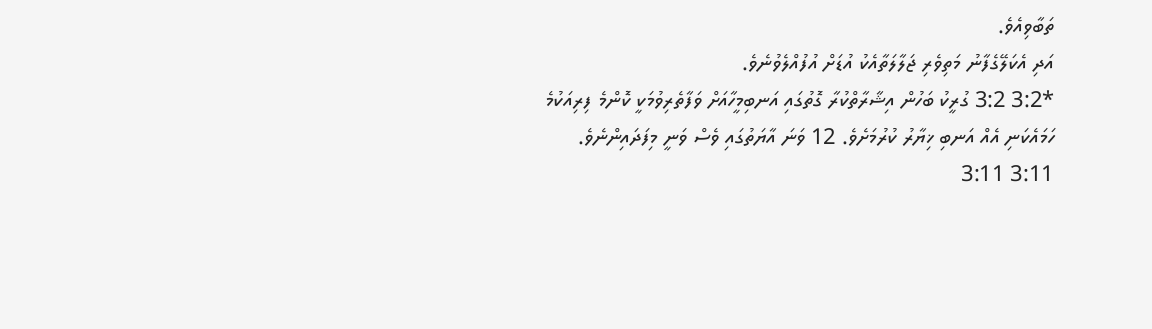ތަބާވިއެވެ.
އަދި އެކަލޭގެފާނު މަތިވެރި ޖަލާލަތާއެކު އުޑަށް އުފުއްލެވުނެވެ.
*3:2 3:2 ގުރީކު ބަހުން އިޝާރާތްކުރާ ގޮތުގައި އަނބިމީހާއަށް ވަފާތެރިވުމަކީ ކޮންމެ ފިރިއަކުމެ ހަމައެކަނި އެއް އަނބި ޚިޔާރު ކުރުމަށެވެ. 12 ވަނަ އާޔަތުގައި ވެސް ވަނީ މިފަދައިންނެވެ.
3:11 3:11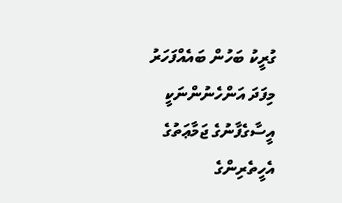ގުރީކު ބަހުން ބައެއްފަހަރު މިފަދަ އަންހެނުންނަކީ އީސާގެފާނުގެ ޖަމާޢަތުގެ އެހީތެރިންގެ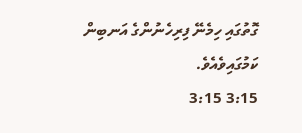ގޮތުގައި ހިމެނޭ ފިރިހެނުންގެ އަނބިން ކަމުގައިވެއެވެ.
3:15 3:15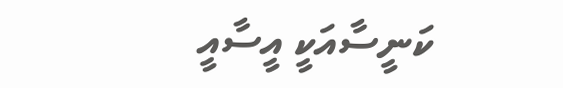ކަނީސާއަކީ އީސާއީ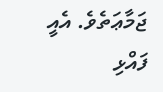ޖަމާޢަތެވެ. އެއީ ފައްޅި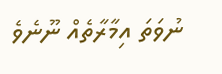ނުވަތަ އިމާރާތެއް ނޫނެވެ